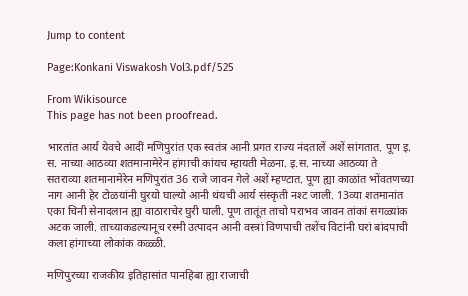Jump to content

Page:Konkani Viswakosh Vol3.pdf/525

From Wikisource
This page has not been proofread.

भारतांत आर्य येवचे आदीं मणिपुरांत एक स्वतंत्र आनी प्रगत राज्य नंदतालें अशें सांगतात. पूण इ. स. नाच्या आठव्या शतमानामेरेन हांगाची कांयच म्हायती मेळना. इ.स. नाच्या आठव्या ते सतराव्या शतमानामेरेन मणिपुरांत 36 राजे जावन गेले अशें म्हण्टात. पूण ह्या काळांत भोंवतणच्या नाग आनी हेर टोळयांनी घुरयो घाल्यो आनी थंयची आर्य संस्कृती नश्ट जाली. 13व्या शतमानांत एका चिनी सेनादलान ह्या वाठाराचेर घुरी घाली. पूण तातूंत ताचो पराभव जावन तांकां सगळ्यांक अटक जाली. ताच्याकडल्यानूच रस्मी उत्पादन आनी वस्त्रां विणपाची तशेंच विटांनी घरां बांदपाची कला हांगाच्या लोकांक कळ्ळी.

मणिपुरच्या राजकीय इतिहासांत पानहिबा ह्या राजाची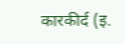कारकीर्द (इ.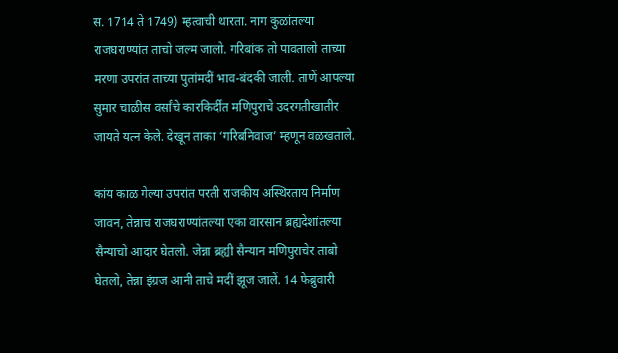स. 1714 ते 1749) म्हत्वाची थारता. नाग कुळांतल्या राजघराण्यांत ताचो जल्म जालो. गरिबांक तो पावतालो ताच्या मरणा उपरांत ताच्या पुतांमदीं भाव-बंदकी जाली. ताणें आपल्या सुमार चाळीस वर्सांचे कारकिर्दींत मणिपुराचे उदरगतीखातीर जायते यत्न केले. देखून ताका ‘गरिबनिवाज’ म्हणून वळखताले.

कांय काळ गेल्या उपरांत परती राजकीय अस्थिरताय निर्माण जावन, तेन्नाच राजघराण्यांतल्या एका वारसान ब्रह्यदेशांतल्या सैन्याचो आदार घेतलो. जेन्ना ब्रह्यी सैन्यान मणिपुराचेर ताबो घेतलो, तेन्ना इंग्रज आनी ताचे मदीं झूज जालें. 14 फेब्रुवारी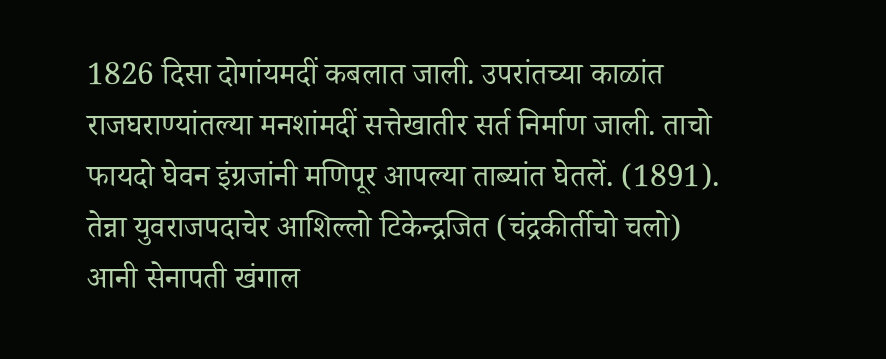1826 दिसा दोगांयमदीं कबलात जाली. उपरांतच्या काळांत राजघराण्यांतल्या मनशांमदीं सत्तेखातीर सर्त निर्माण जाली. ताचो फायदो घेवन इंग्रजांनी मणिपूर आपल्या ताब्यांत घेतलें. (1891). तेन्ना युवराजपदाचेर आशिल्लो टिकेन्द्रजित (चंद्रकीर्तीचो चलो) आनी सेनापती खंगाल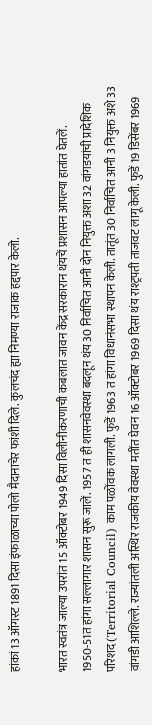हांकां 13 ऑगस्ट 1891 दिसा इंफाळाच्या पोलो मैदानाचेर फांशी दिले. कुलचंद ह्या निमण्या राजाक हद्दपार केलो.

भारत स्वतंत्र जाल्या उपरांत 15 ऑक्टोबर 1949 दिसा विलीनीकरणाची कबलात जावन केंद्र सरकारान थंयचें प्रशासन आपल्या हातांत घेतलें. 1950-51त हांगा सल्लागार शासन सुरू जालें. 1957 त ही शासनवेवस्था बदलून थंय 30 निर्वाचित आनी दोन नियुक्त अशा 32 वांगडयांची प्रादेशिक परिशद (Territorial Council) काम पळोंवक लागली. फुडें 1963 त हांगा विधानंसभा स्थापन केली. तातूंत 30 निर्वाचित आनी 3 नियुक्त अशे 33 वांगडी आशिल्ले. राज्यांतली अस्थिर राजकीय वेवस्था मतींत घेवन 16 ऑक्टोबर 1969 दिसा थंय राश्ट्रपती ताजवट लागू केली. फुडें 19 डिसेंबर 1969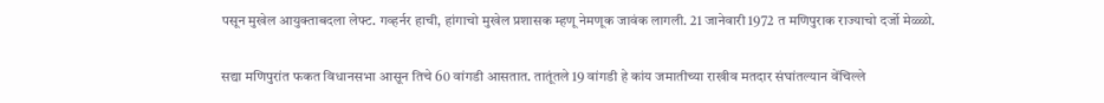पसून मुखेल आयुक्ताबदला लेफ्ट. गव्हर्नर हाची, हांगाचो मुखेल प्रशासक म्हणू नेमणूक जावंक लागली. 21 जानेवारी 1972 त मणिपुराक राज्याचो दर्जो मेळ्ळो.

सद्या मणिपुरांत फकत विधानसभा आसून तिचे 60 वांगडी आसतात. तातूंतले 19 वांगडी हे कांय जमातीच्या राखीव मतदार संघांतल्यान वेंचिल्ले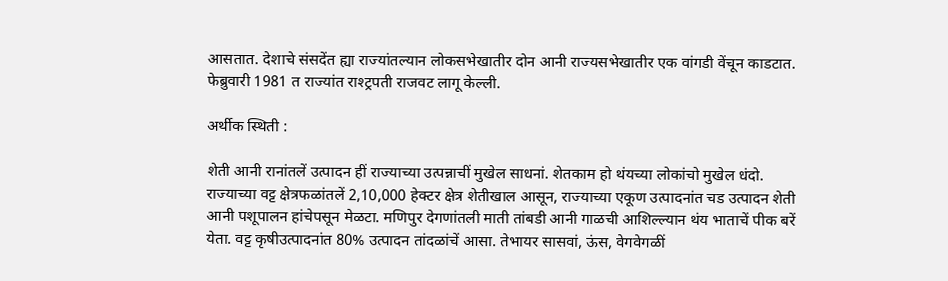आसतात. देशाचे संसदेंत ह्या राज्यांतल्यान लोकसभेखातीर दोन आनी राज्यसभेखातीर एक वांगडी वेंचून काडटात. फेब्रुवारी 1981 त राज्यांत राश्ट्रपती राजवट लागू केल्ली.

अर्थीक स्थिती :

शेती आनी रानांतलें उत्पादन हीं राज्याच्या उत्पन्नाचीं मुखेल साधनां. शेतकाम हो थंयच्या लोकांचो मुखेल धंदो. राज्याच्या वट्ट क्षेत्रफळांतलें 2,10,000 हेक्टर क्षेत्र शेतीखाल आसून, राज्याच्या एकूण उत्पादनांत चड उत्पादन शेती आनी पशूपालन हांचेपसून मेळटा. मणिपुर देगणांतली माती तांबडी आनी गाळची आशिल्ल्यान थंय भाताचें पीक बरें येता. वट्ट कृषीउत्पादनांत 80% उत्पादन तांदळांचें आसा. तेभायर सासवां, ऊंस, वेगवेगळीं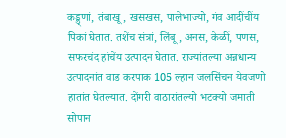कड्ड्णां, तंबाखू, खसखस, पालेभाज्यो, गंव आदींचींय पिकां घेतात. तशेंच संत्रां, लिंबू, अनस, केळीं, पणस, सफरचंद हांचेंय उत्पादन घेतात. राज्यांतल्या अन्नधान्य उत्पादनांत वाड करपाक 105 ल्हान जलसिंचन येवजणो हातांत घेतल्यात. दोंगरी वाठारांतल्यो भटक्यो जमाती सोपान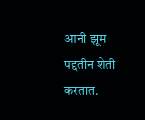आनी झूम पद्दतीन शेती करतात.